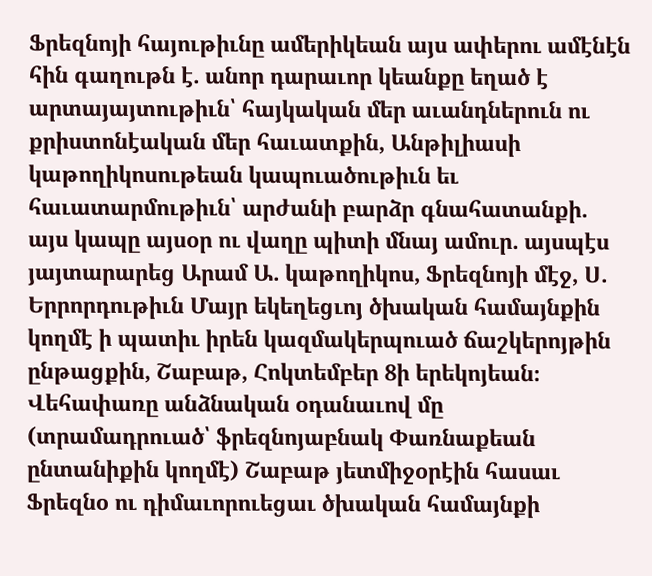Ֆրեզնոյի հայութիւնը ամերիկեան այս ափերու ամէնէն հին գաղութն է. անոր դարաւոր կեանքը եղած է արտայայտութիւն՝ հայկական մեր աւանդներուն ու քրիստոնէական մեր հաւատքին, Անթիլիասի կաթողիկոսութեան կապուածութիւն եւ հաւատարմութիւն՝ արժանի բարձր գնահատանքի. այս կապը այսօր ու վաղը պիտի մնայ ամուր. այսպէս յայտարարեց Արամ Ա. կաթողիկոս, Ֆրեզնոյի մէջ, Ս. Երրորդութիւն Մայր եկեղեցւոյ ծխական համայնքին կողմէ ի պատիւ իրեն կազմակերպուած ճաշկերոյթին ընթացքին, Շաբաթ, Հոկտեմբեր 8ի երեկոյեան։
Վեհափառը անձնական օդանաւով մը (տրամադրուած՝ ֆրեզնոյաբնակ Փառնաքեան ընտանիքին կողմէ) Շաբաթ յետմիջօրէին հասաւ Ֆրեզնօ ու դիմաւորուեցաւ ծխական համայնքի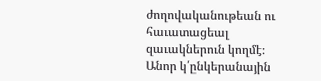ժողովականութեան ու հաւատացեալ զաւակներուն կողմէ։ Անոր կ՛ընկերանային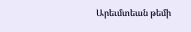Արեւմտեան թեմի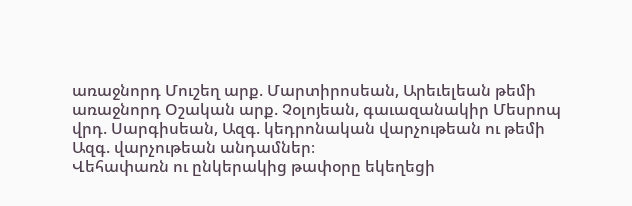առաջնորդ Մուշեղ արք. Մարտիրոսեան, Արեւելեան թեմի առաջնորդ Օշական արք. Չօլոյեան, գաւազանակիր Մեսրոպ վրդ. Սարգիսեան, Ազգ. կեդրոնական վարչութեան ու թեմի Ազգ. վարչութեան անդամներ։
Վեհափառն ու ընկերակից թափօրը եկեղեցի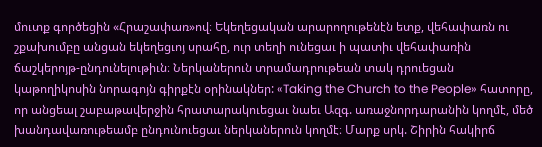մուտք գործեցին «Հրաշափառ»ով։ Եկեղեցական արարողութենէն ետք, վեհափառն ու շքախումբը անցան եկեղեցւոյ սրահը, ուր տեղի ունեցաւ ի պատիւ վեհափառին ճաշկերոյթ-ընդունելութիւն։ Ներկաներուն տրամադրութեան տակ դրուեցան կաթողիկոսին նորագոյն գիրքէն օրինակներ: «Taking the Church to the People» հատորը, որ անցեալ շաբաթավերջին հրատարակուեցաւ նաեւ Ազգ. առաջնորդարանին կողմէ, մեծ խանդավառութեամբ ընդունուեցաւ ներկաներուն կողմէ։ Մարք սրկ. Շիրին հակիրճ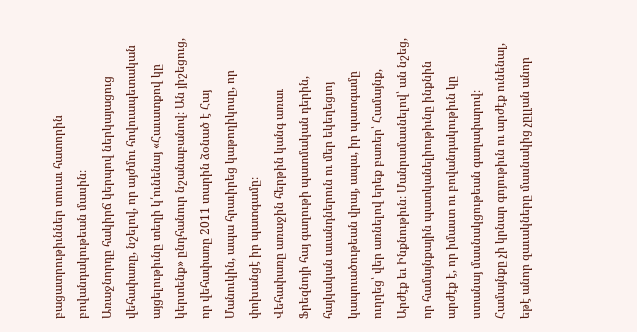բացատրութիւններ տուաւ հատորին բովանդակութեան մասին։
Առաջնորդը հակիրճ կերպով ներկայացուց վեհափառը, նշելով, որ այժմու հովուապետական այցելութիւնը տեղի կ՛ունենայ «Հաւատքով կը կերտենք» ընդհանուր նշանաբանով։ Ան յիշեցուց, որ վեհափառը 2011 տարին ձօնած է Հայ Մանուկին, ապա հրաւիրեց կաթողիկոսը, որ փոխանցէ իր պատգամը։
Վեհափառը առաջին հերթին կանգ առաւ Ֆրեզնոյի հայ գաղութի պատմական դերին, հայկական աւանդներուն ու մեր եկեղեցւոյ կապուածութեան վրայ, ապա, իր պատգամը ուղղեց՝ վեր առնելով երեք բառեր՝ Համայնք, Արժէք եւ Ինքնութիւն։ Մանրամասնելով՝ ան նշեց, որ համայնքային պատկանելիութիւնը ինքնին արժէք է, որ իմաստ ու բովանդակութիւն կը ստանայ մասնակցութեան գաղափարով։ Համայնքը չի կրնար գոյութիւն ու արժէք ունենալ, եթէ անոր զաւակները մասնակից չըլլան անոր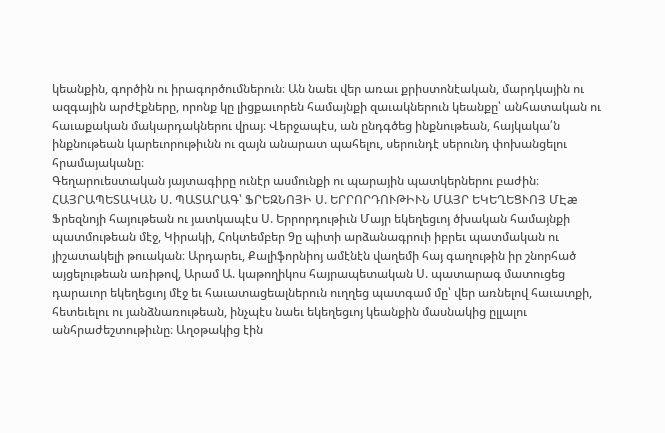կեանքին, գործին ու իրագործումներուն։ Ան նաեւ վեր առաւ քրիստոնէական, մարդկային ու ազգային արժէքները, որոնք կը լիցքաւորեն համայնքի զաւակներուն կեանքը՝ անհատական ու հաւաքական մակարդակներու վրայ։ Վերջապէս, ան ընդգծեց ինքնութեան, հայկակա՛ն ինքնութեան կարեւորութիւնն ու զայն անարատ պահելու, սերունդէ սերունդ փոխանցելու հրամայականը։
Գեղարուեստական յայտագիրը ունէր ասմունքի ու պարային պատկերներու բաժին։
ՀԱՅՐԱՊԵՏԱԿԱՆ Ս. ՊԱՏԱՐԱԳ՝ ՖՐԵԶՆՈՅԻ Ս. ԵՐՐՈՐԴՈՒԹԻՒՆ ՄԱՅՐ ԵԿԵՂԵՑՒՈՅ ՄԷæ
Ֆրեզնոյի հայութեան ու յատկապէս Ս. Երրորդութիւն Մայր եկեղեցւոյ ծխական համայնքի պատմութեան մէջ, Կիրակի, Հոկտեմբեր 9ը պիտի արձանագրուի իբրեւ պատմական ու յիշատակելի թուական։ Արդարեւ, Քալիֆորնիոյ ամէնէն վաղեմի հայ գաղութին իր շնորհած այցելութեան առիթով, Արամ Ա. կաթողիկոս հայրապետական Ս. պատարագ մատուցեց դարաւոր եկեղեցւոյ մէջ եւ հաւատացեալներուն ուղղեց պատգամ մը՝ վեր առնելով հաւատքի, հետեւելու ու յանձնառութեան, ինչպէս նաեւ եկեղեցւոյ կեանքին մասնակից ըլլալու անհրաժեշտութիւնը։ Աղօթակից էին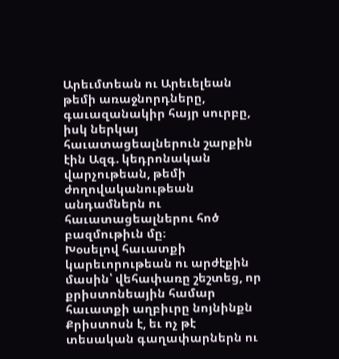Արեւմտեան ու Արեւելեան թեմի առաջնորդները, գաւազանակիր հայր սուրբը, իսկ ներկայ հաւատացեալներուն շարքին էին Ազգ. կեդրոնական վարչութեան, թեմի ժողովականութեան անդամներն ու հաւատացեալներու հոծ բազմութիւն մը։
Խօսելով հաւատքի կարեւորութեան ու արժէքին մասին՝ վեհափառը շեշտեց, որ քրիստոնեային համար հաւատքի աղբիւրը նոյնինքն Քրիստոսն է, եւ ոչ թէ տեսական գաղափարներն ու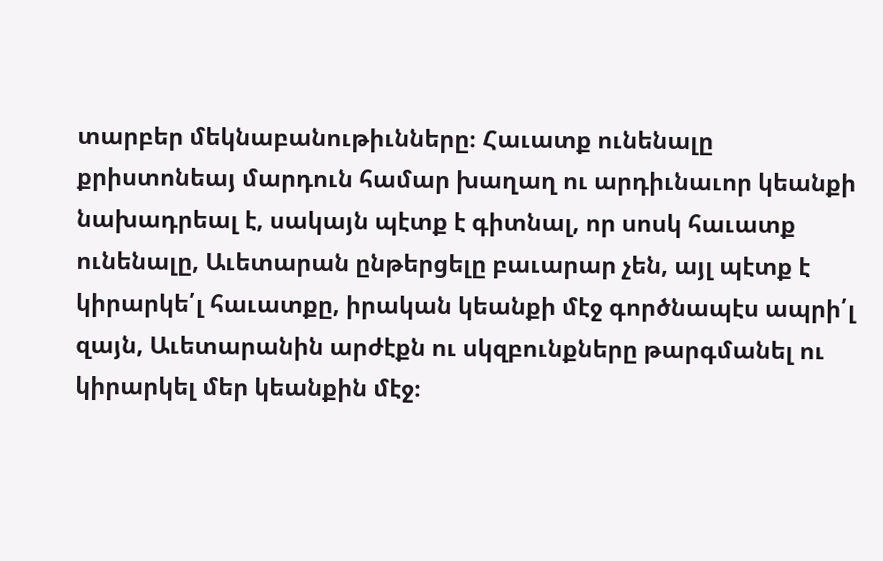տարբեր մեկնաբանութիւնները։ Հաւատք ունենալը քրիստոնեայ մարդուն համար խաղաղ ու արդիւնաւոր կեանքի նախադրեալ է, սակայն պէտք է գիտնալ, որ սոսկ հաւատք ունենալը, Աւետարան ընթերցելը բաւարար չեն, այլ պէտք է կիրարկե՛լ հաւատքը, իրական կեանքի մէջ գործնապէս ապրի՛լ զայն, Աւետարանին արժէքն ու սկզբունքները թարգմանել ու կիրարկել մեր կեանքին մէջ։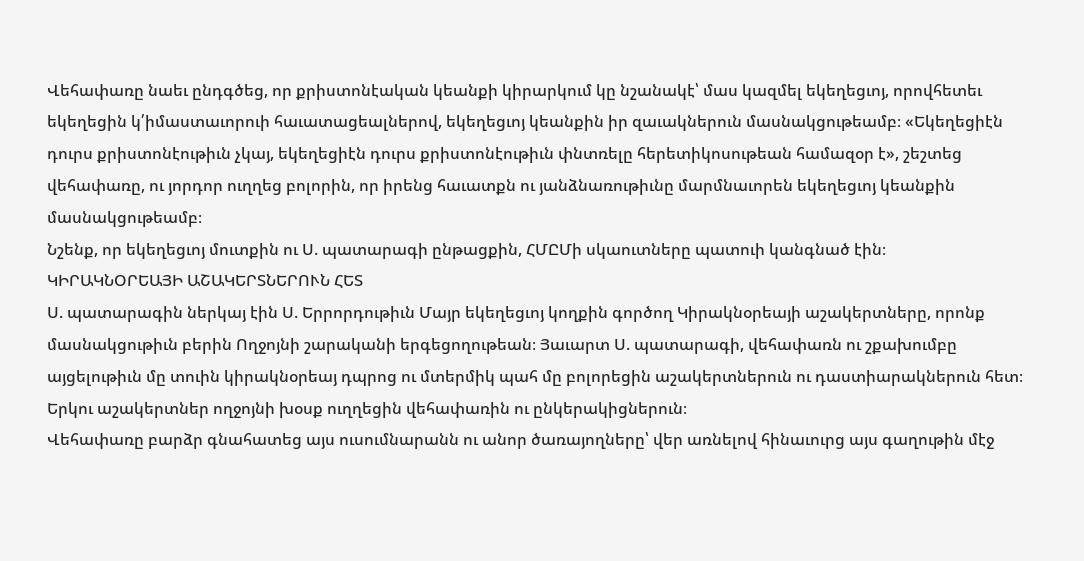Վեհափառը նաեւ ընդգծեց, որ քրիստոնէական կեանքի կիրարկում կը նշանակէ՝ մաս կազմել եկեղեցւոյ, որովհետեւ եկեղեցին կ՛իմաստաւորուի հաւատացեալներով, եկեղեցւոյ կեանքին իր զաւակներուն մասնակցութեամբ։ «Եկեղեցիէն դուրս քրիստոնէութիւն չկայ, եկեղեցիէն դուրս քրիստոնէութիւն փնտռելը հերետիկոսութեան համազօր է», շեշտեց վեհափառը, ու յորդոր ուղղեց բոլորին, որ իրենց հաւատքն ու յանձնառութիւնը մարմնաւորեն եկեղեցւոյ կեանքին մասնակցութեամբ։
Նշենք, որ եկեղեցւոյ մուտքին ու Ս. պատարագի ընթացքին, ՀՄԸՄի սկաուտները պատուի կանգնած էին։
ԿԻՐԱԿՆՕՐԵԱՅԻ ԱՇԱԿԵՐՏՆԵՐՈՒՆ ՀԵՏ
Ս. պատարագին ներկայ էին Ս. Երրորդութիւն Մայր եկեղեցւոյ կողքին գործող Կիրակնօրեայի աշակերտները, որոնք մասնակցութիւն բերին Ողջոյնի շարականի երգեցողութեան։ Յաւարտ Ս. պատարագի, վեհափառն ու շքախումբը այցելութիւն մը տուին կիրակնօրեայ դպրոց ու մտերմիկ պահ մը բոլորեցին աշակերտներուն ու դաստիարակներուն հետ։
Երկու աշակերտներ ողջոյնի խօսք ուղղեցին վեհափառին ու ընկերակիցներուն։
Վեհափառը բարձր գնահատեց այս ուսումնարանն ու անոր ծառայողները՝ վեր առնելով հինաւուրց այս գաղութին մէջ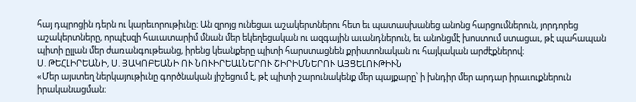հայ դպրոցին դերն ու կարեւորութիւնը։ Ան զրոյց ունեցաւ աշակերտներու հետ եւ պատասխանեց անոնց հարցումներուն, յորդորեց աշակերտները, որպէսզի հաւատարիմ մնան մեր եկեղեցական ու ազգային աւանդներուն, եւ անոնցմէ խոստում ստացաւ, թէ պահապան պիտի ըլլան մեր ժառանգութեանց, իրենց կեանքերը պիտի հարստացնեն քրիստոնական ու հայկական արժէքներով։
Ս. ԹԵՀԼԻՐԵԱՆԻ, Ս. ՅԱԿՈԲԵԱՆԻ ՈՒ ՆՈՒԻՐԵԱԼՆԵՐՈՒ ՇԻՐԻՄՆԵՐՈՒ ԱՅՑԵԼՈՒԹԻՒՆ
«Մեր այստեղ ներկայութիւնը գործնական յիշեցում է, թէ պիտի շարունակենք մեր պայքարը՝ ի խնդիր մեր արդար իրաւուքներուն իրականացման։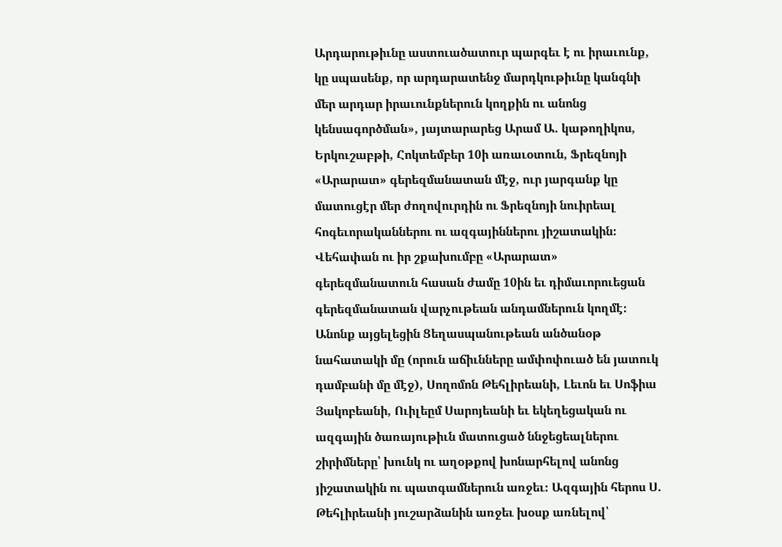Արդարութիւնը աստուածատուր պարգեւ է ու իրաւունք, կը սպասենք, որ արդարատենջ մարդկութիւնը կանգնի մեր արդար իրաւունքներուն կողքին ու անոնց կենսագործման», յայտարարեց Արամ Ա. կաթողիկոս, Երկուշաբթի, Հոկտեմբեր 10ի առաւօտուն, Ֆրեզնոյի «Արարատ» գերեզմանատան մէջ, ուր յարգանք կը մատուցէր մեր ժողովուրդին ու Ֆրեզնոյի նուիրեալ հոգեւորականներու ու ազգայիններու յիշատակին։
Վեհափան ու իր շքախումբը «Արարատ» գերեզմանատուն հասան ժամը 10ին եւ դիմաւորուեցան գերեզմանատան վարչութեան անդամներուն կողմէ։ Անոնք այցելեցին Ցեղասպանութեան անծանօթ նահատակի մը (որուն աճիւնները ամփոփուած են յատուկ դամբանի մը մէջ), Սողոմոն Թեհլիրեանի, Լեւոն եւ Սոֆիա Յակոբեանի, Ուիլեըմ Սարոյեանի եւ եկեղեցական ու ազգային ծառայութիւն մատուցած ննջեցեալներու շիրիմները՝ խունկ ու աղօթքով խոնարհելով անոնց յիշատակին ու պատգամներուն առջեւ։ Ազգային հերոս Ս. Թեհլիրեանի յուշարձանին առջեւ խօսք առնելով՝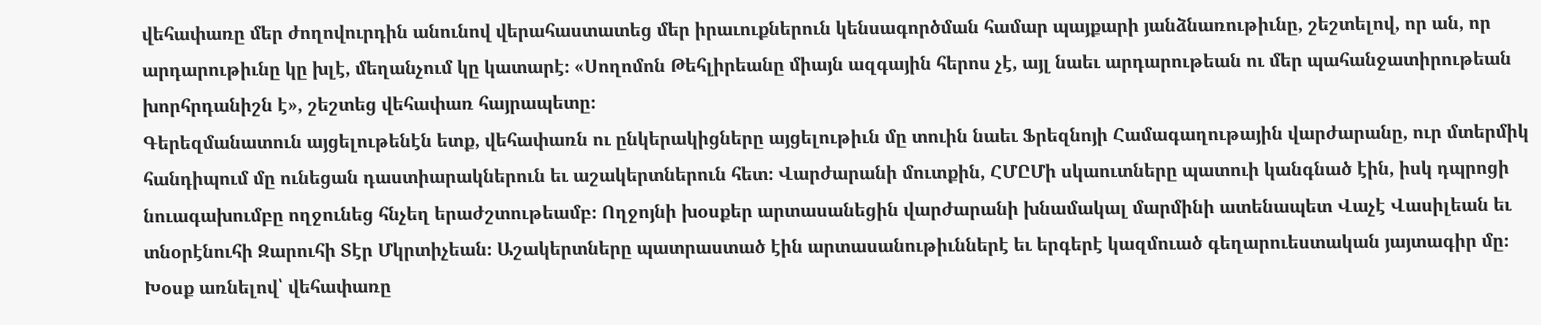վեհափառը մեր ժողովուրդին անունով վերահաստատեց մեր իրաւուքներուն կենսագործման համար պայքարի յանձնառութիւնը, շեշտելով, որ ան, որ արդարութիւնը կը խլէ, մեղանչում կը կատարէ։ «Սողոմոն Թեհլիրեանը միայն ազգային հերոս չէ, այլ նաեւ արդարութեան ու մեր պահանջատիրութեան խորհրդանիշն է», շեշտեց վեհափառ հայրապետը։
Գերեզմանատուն այցելութենէն ետք, վեհափառն ու ընկերակիցները այցելութիւն մը տուին նաեւ Ֆրեզնոյի Համագաղութային վարժարանը, ուր մտերմիկ հանդիպում մը ունեցան դաստիարակներուն եւ աշակերտներուն հետ։ Վարժարանի մուտքին, ՀՄԸՄի սկաուտները պատուի կանգնած էին, իսկ դպրոցի նուագախումբը ողջունեց հնչեղ երաժշտութեամբ։ Ողջոյնի խօսքեր արտասանեցին վարժարանի խնամակալ մարմինի ատենապետ Վաչէ Վասիլեան եւ տնօրէնուհի Զարուհի Տէր Մկրտիչեան։ Աշակերտները պատրաստած էին արտասանութիւններէ եւ երգերէ կազմուած գեղարուեստական յայտագիր մը։
Խօսք առնելով՝ վեհափառը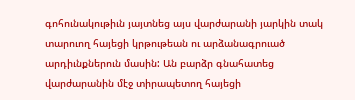գոհունակութիւն յայտնեց այս վարժարանի յարկին տակ տարուող հայեցի կրթութեան ու արձանագրուած արդիւնքներուն մասին: Ան բարձր գնահատեց վարժարանին մէջ տիրապետող հայեցի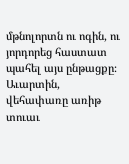մթնոլորտն ու ոգին, ու յորդորեց հաստատ պահել այս ընթացքը։
Աւարտին, վեհափառը առիթ տուաւ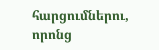հարցումներու, որոնց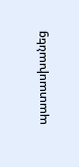պատասխանեց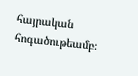հայրական հոգածութեամբ։